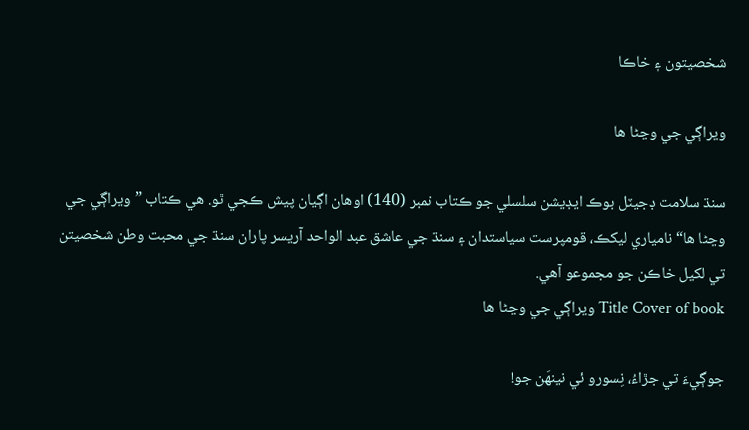شخصيتون ۽ خاڪا

ويراڳي جي وڃڻا ها

سنڌ سلامت ڊجيٽل بوڪ ايڊيشن سلسلي جو ڪتاب نمبر (140) اوهان اڳيان پيش ڪجي ٿو. هي ڪتاب ”ويراڳي جي وڃڻا ها“ نامياري ليکڪ، قومپرست سياستدان ۽ سنڌ جي عاشق عبد الواحد آريسر پاران سنڌ جي محبت وطن شخصيتن تي لکيل خاڪن جو مجموعو آهي.
Title Cover of book ويراڳي جي وڃڻا ها

جوڳيءَ تي جڙاءُ، نِسورو ئي نينهَن جو!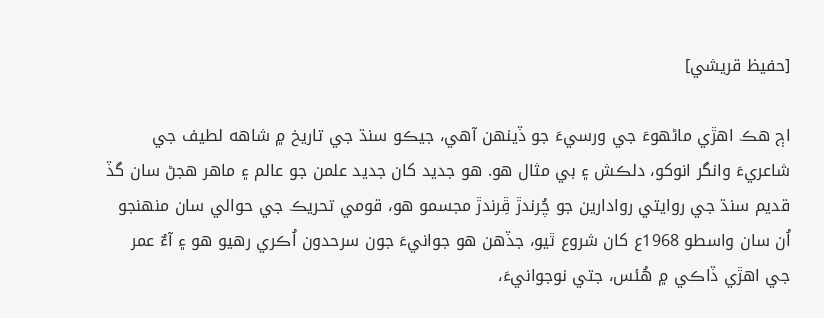[حفيظ قريشي]

اڄ هڪ اهڙي ماڻهوءَ جي ورسيءَ جو ڏينهن آهي، جيڪو سنڌ جي تاريخ ۾ شاهه لطيف جي شاعريءَ وانگر انوکو، دلڪش ۽ بي مثال هو. هو جديد کان جديد علمن جو عالم ۽ ماهر هجڻ سان گڏ قديم سنڌ جي روايتي روادارين جو چُرندڙ ڦِرندڙ مجسمو هو، قومي تحريڪ جي حوالي سان منهنجو اُن سان واسطو 1968ع کان شروع ٿيو، جڏهن هو جوانيءَ جون سرحدون اُڪري رهيو هو ۽ آءٌ عمر جي اهڙي ڏاڪي ۾ هُئس، جتي نوجوانيءَ،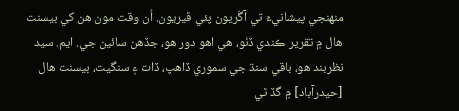منهنجي پيشانيءَ تي آڱريون پئي ڦيريون. اُن وقت مون هن کي بيسنت هال ۾ تقرير ڪندي ڏٺو، هي اهو دور هو، جڏهن سائين جي. ايم. سيد نظربند هو، باقي سنڌ جي سموري ڏاهپ، ڏات ۽ سنگيت، بيسنت هال [حيدرآباد] ۾ گڏ ٿي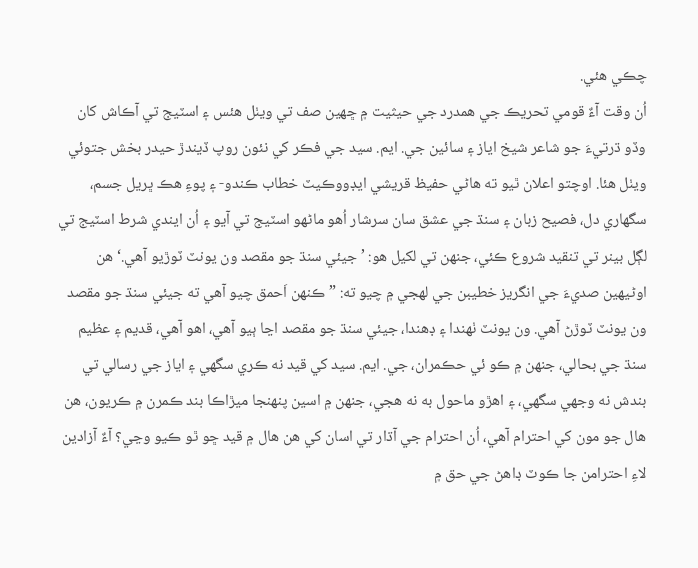چڪي هئي.
اُن وقت آءٌ قومي تحريڪ جي همدرد جي حيثيت ۾ ڇهين صف تي ويٺل هئس ۽ اسٽيج تي آڪاش کان وڏو ڌرتيءَ جو شاعر شيخ اياز ۽ سائين جي. ايم. سيد جي فڪر کي نئون روپ ڏيندڙ حيدر بخش جتوئي ويٺل هئا. اوچتو اعلان ٿيو ته هاڻي حفيظ قريشي ايڊووڪيٽ خطاب ڪندو- ۽ پوءِ هڪ ڀريل جسم، سگهاري دل، فصيح زبان ۽ سنڌ جي عشق سان سرشار اُهو ماڻهو اسٽيج تي آيو ۽ اُن ايندي شرط اسٽيج تي لڳل بينر تي تنقيد شروع ڪئي، جنهن تي لکيل هو: ’جيئي سنڌ جو مقصد ون يونٽ ٽوڙيو آهي.‘ هن اوڻيهين صديءَ جي انگريز خطيبن جي لهجي ۾ چيو ته: ”ڪنهن اَحمق چيو آهي ته جيئي سنڌ جو مقصد ون يونٽ ٽوڙڻ آهي. ون يونٽ ٺهندا ۽ ڊهندا، جيئي سنڌ جو مقصد اڃا ٻيو آهي، اهو آهي، قديم ۽ عظيم سنڌ جي بحالي، جنهن ۾ ڪو ئي حڪمران، جي. ايم. سيد کي قيد نه ڪري سگهي ۽ اياز جي رسالي تي بندش نه وجهي سگهي، ۽ اهڙو ماحول به نه هجي، جنهن ۾ اسين پنهنجا ميڙاڪا بند ڪمرن ۾ ڪريون، هن هال جو مون کي احترام آهي، اُن احترام جي آڌار تي اسان کي هن هال ۾ قيد ڇو ٿو ڪيو وڃي؟ آءٌ آزادين لاءِ احترامن جا ڪوٽ ڊاهڻ جي حق ۾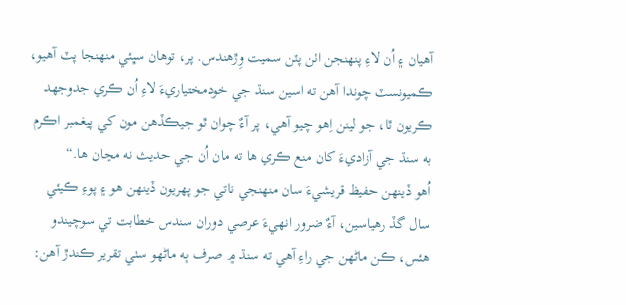آهيان ۽ اُن لاءِ پنهنجن اٺن پٽن سميت وِڙهندس. پر، توهان سڀئي منهنجا پٽ آهيو، ڪميونسٽ چوندا آهن ته اسين سنڌ جي خودمختياريءَ لاءِ اُن ڪري جدوجهد ڪريون ٿا، جو لينن اِهو چيو آهي، پر آءٌ چوان ٿو جيڪڏهن مون کي پيغمبر اڪرم به سنڌ جي آزاديءَ کان منع ڪري ها ته مان اُن جي حديث نه مڃان ها.“
اُهو ڏينهن حفيظ قريشيءَ سان منهنجي ناتي جو پهريون ڏينهن هو ۽ پوءِ ڪيئي سال گڏ رهياسين، آءٌ ضرور انهيءَ عرصي دوران سندس خطابت تي سوچيندو هئس، ڪن ماڻهن جي راءِ آهي ته سنڌ ۾ صرف ٻه ماڻهو سٺي تقرير ڪندڙ آهن: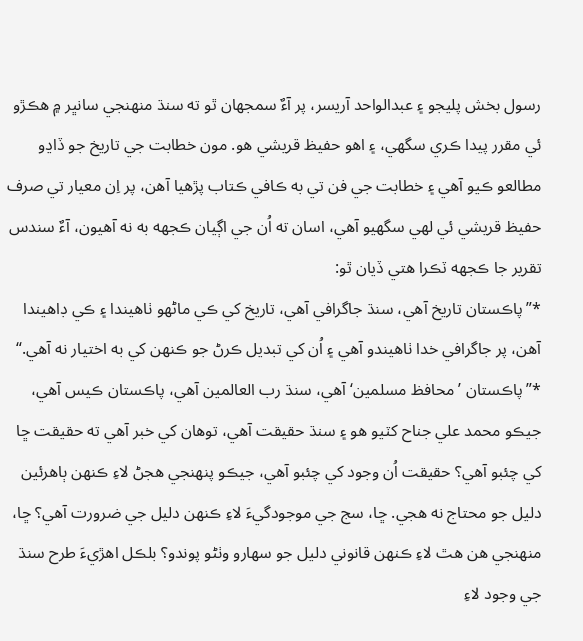رسول بخش پليجو ۽ عبدالواحد آريسر، پر آءٌ سمجهان ٿو ته سنڌ منهنجي سانڀر ۾ هڪڙو ئي مقرر پيدا ڪري سگهي، ۽ اهو حفيظ قريشي هو. مون خطابت جي تاريخ جو ڏاڍو مطالعو ڪيو آهي ۽ خطابت جي فن تي به ڪافي ڪتاب پڙهيا آهن، پر اِن معيار تي صرف حفيظ قريشي ئي لهي سگهيو آهي، اسان ته اُن جي اڳيان ڪجهه به نه آهيون، آءٌ سندس تقرير جا ڪجهه ٽڪرا هتي ڏيان ٿو:
*”پاڪستان تاريخ آهي، سنڌ جاگرافي آهي، تاريخ کي ڪي ماڻهو ٺاهيندا ۽ ڪي ڊاهيندا آهن، پر جاگرافي خدا ٺاهيندو آهي ۽ اُن کي تبديل ڪرڻ جو ڪنهن کي به اختيار نه آهي.“
*”پاڪستان ’محافظ مسلمين‘ آهي، سنڌ رب العالمين آهي، پاڪستان ڪيس آهي، جيڪو محمد علي جناح کٽيو هو ۽ سنڌ حقيقت آهي، توهان کي خبر آهي ته حقيقت ڇا کي چئبو آهي؟ حقيقت اُن وجود کي چئبو آهي، جيڪو پنهنجي هجڻ لاءِ ڪنهن ٻاهرئين دليل جو محتاج نه هجي. ڇا، سج جي موجودگيءَ لاءِ ڪنهن دليل جي ضرورت آهي؟ ڇا، منهنجي هن هٿ لاءِ ڪنهن قانوني دليل جو سهارو وٺڻو پوندو؟ بلڪل اهڙيءَ طرح سنڌ جي وجود لاءِ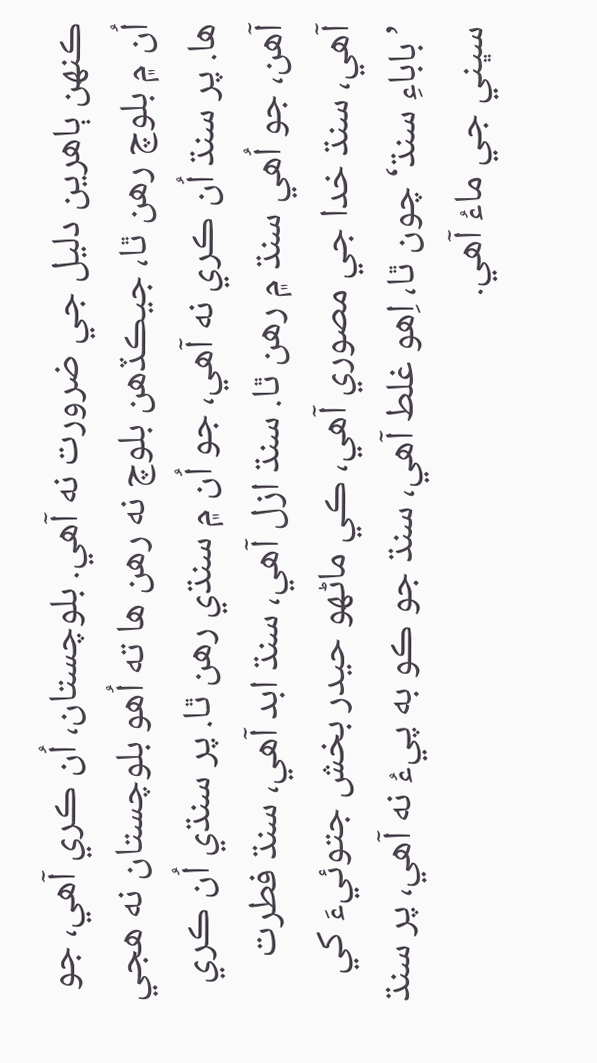ڪنهن ٻاهرين دليل جي ضرورت نه آهي. بلوچستان، اُن ڪري آهي، جو اُن ۾ بلوچ رهن ٿا، جيڪڏهن بلوچ نه رهن ها ته اُهو بلوچستان نه هجي ها. پر سنڌ اُن ڪري نه آهي، جو اُن ۾ سنڌي رهن ٿا. پر سنڌي اُن ڪري آهن، جو اُهي سنڌ ۾ رهن ٿا. سنڌ ازل آهي، سنڌ ابد آهي، سنڌ فطرت آهي، سنڌ خدا جي مصوري آهي، ڪي ماڻهو حيدر بخش جتوئيءَ کي ’باباءِ سنڌ‘ چون ٿا، اِهو غلط آهي، سنڌ جو ڪو به پيءُ نه آهي، پر سنڌ سڀني جي ماءُ آهي.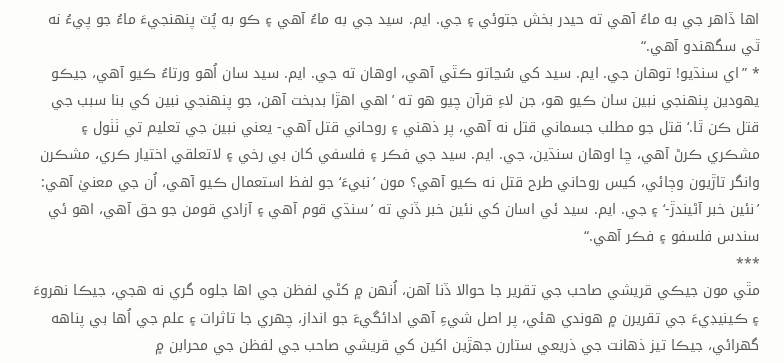اها ڏاهر جي به ماءُ آهي ته حيدر بخش جتوئي ۽ جي. ايم. سيد جي به ماءُ آهي ۽ ڪو به پُٽ پنهنجيءَ ماءُ جو پيءُ نه ٿي سگهندو آهي.“
* ”اي سنڌيو! توهان جي. ايم. سيد کي سُڃاتو ڪٿي آهي، اوهان ته جي. ايم. سيد سان اُهو ورتاءُ ڪيو آهي، جيڪو يهودين پنهنجي نبين سان ڪيو هو، جن لاءِ قرآن چيو هو ته ’اهي اهڙا بدبخت آهن، جو پنهنجي نبين کي بنا سبب جي قتل ڪن ٿا.‘ قتل جو مطلب جسماني قتل نه آهي، پر ذهني ۽ روحاني قتل آهي- يعني نبين جي تعليم تي ٺٺول ۽ مشڪري ڪرڻ آهي، ڇا اوهان سنڌين، جي. ايم. سيد جي فڪر ۽ فلسفي کان بي رخي ۽ لاتعلقي اختيار ڪري، مشڪرن وانگر تاڙيون وڄائي، کيس روحاني طرح قتل نه ڪيو آهي؟ مون ’نبيءَ‘ جو لفظ استعمال ڪيو آهي، اُن جي معنيٰ آهي: ’نئين خبر آڻيندڙ-‘ ۽ جي. ايم. سيد ئي اسان کي نئين خبر ڏني ته ’سنڌي قوم آهي ۽ آزادي قومن جو حق آهي، اهو ئي سندس فلسفو ۽ فڪر آهي.“
***
مٿي مون جيڪي قريشي صاحب جي تقرير جا حوالا ڏنا آهن، اُنهن ۾ کڻي لفظن جي اها جلوه گري نه هجي، جيڪا نهروءَ ۽ ڪينيڊيءَ جي تقريرن ۾ هوندي هئي، پر اصل شيءِ آهي ادائگيءَ جو انداز، چهري جا تاثرات ۽ علم جي اُها بي پناهه گهرائي، جيڪا تيز ذهانت جي ذريعي ستارن جهڙين اکين کي قريشي صاحب جي لفظن جي محرابن ۾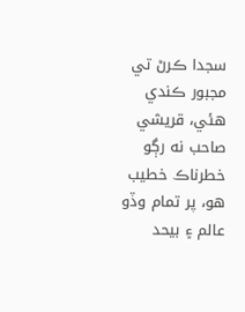سجدا ڪرڻ تي مجبور ڪندي هئي، قريشي صاحب نه رڳو خطرناڪ خطيب هو، پر تمام وڏو عالم ۽ بيحد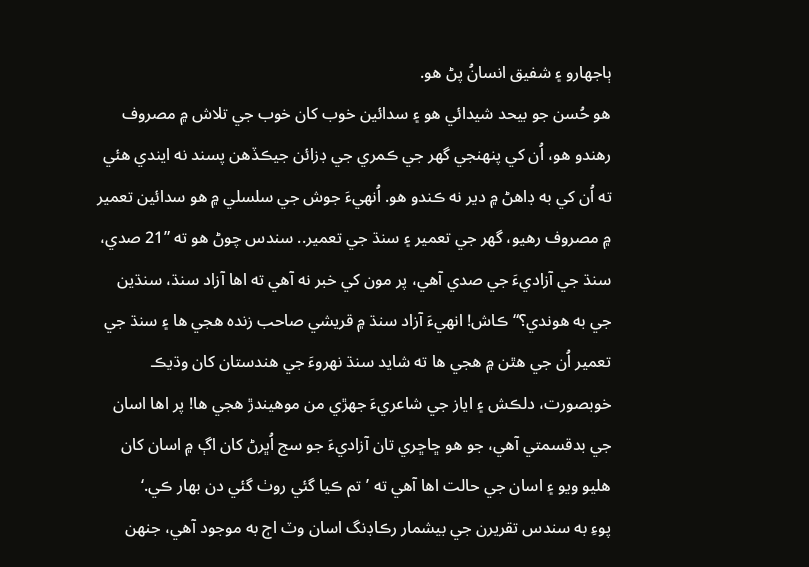ٻاجهارو ۽ شفيق انسانُ پڻ هو.
هو حُسن جو بيحد شيدائي هو ۽ سدائين خوب کان خوب جي تلاش ۾ مصروف رهندو هو، اُن کي پنهنجي گهر جي ڪمري جي ڊزائن جيڪڏهن پسند نه ايندي هئي ته اُن کي به ڊاهڻ ۾ دير نه ڪندو هو. اُنهيءَ جوش جي سلسلي ۾ هو سدائين تعمير ۾ مصروف رهيو، گهر جي تعمير ۽ سنڌ جي تعمير.. سندس چوڻ هو ته ”21 صدي، سنڌ جي آزاديءَ جي صدي آهي، پر مون کي خبر نه آهي ته اها آزاد سنڌ، سنڌين جي به هوندي؟“ ڪاش! انهيءَ آزاد سنڌ ۾ قريشي صاحب زنده هجي ها ۽ سنڌ جي تعمير اُن جي هٿن ۾ هجي ها ته شايد سنڌ نهروءَ جي هندستان کان وڌيڪ خوبصورت، دلڪش ۽ اياز جي شاعريءَ جهڙي من موهيندڙ هجي ها! پر اها اسان جي بدقسمتي آهي، جو هو ڇاڇري تان آزاديءَ جو سج اُڀرڻ کان اڳ ۾ اسان کان هليو ويو ۽ اسان جي حالت اها آهي ته ’تم ڪيا گئي روٺ گئي دن بهار ڪي.‘
پوءِ به سندس تقريرن جي بيشمار رڪاڊنگ اسان وٽ اڄ به موجود آهي، جنهن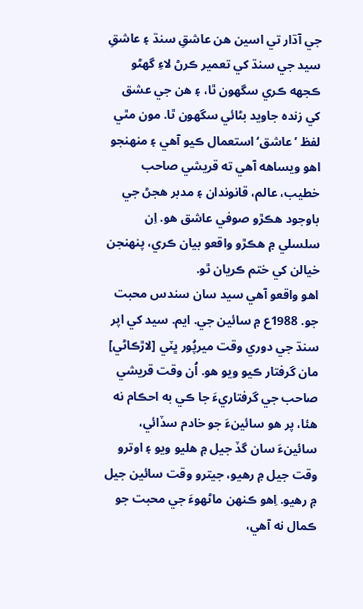جي آڌار تي اسين هن عاشقِ سنڌ ۽ عاشقِ سيد جي سنڌ کي تعمير ڪرڻ لاءِ گهڻو ڪجهه ڪري سگهون ٿا، ۽ هن جي عشق کي زنده جاويد بڻائي سگهون ٿا. مون مٿي لفظ ’عاشق‘ استعمال ڪيو آهي ۽ منهنجو اهو ويساهه آهي ته قريشي صاحب خطيب، عالم، قانوندان ۽ مدبر هجڻ جي باوجود هڪڙو صوفي عاشق هو. اِن سلسلي ۾ هڪڙو واقعو بيان ڪري، پنهنجن خيالن کي ختم ڪريان ٿو.
اهو واقعو آهي سيد سان سندس محبت جو. 1988ع ۾ سائين جي. ايم. سيد کي اپر سنڌ جي دوري وقت ميرپُور ڀٽي [لاڙڪاڻي] مان گرفتار ڪيو ويو هو. اُن وقت قريشي صاحب جي گرفتاريءَ جا ڪي به احڪام نه هئا، پر هو سائينءَ جو خادم سڏائي، سائينءَ سان گڏ جيل ۾ هليو ويو ۽ اوترو وقت جيل ۾ رهيو، جيترو وقت سائين جيل ۾ رهيو. اِهو ڪنهن ماڻهوءَ جي محبت جو ڪمال نه آهي،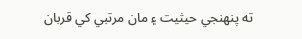ته پنهنجي حيثيت ۽ مان مرتبي کي قربان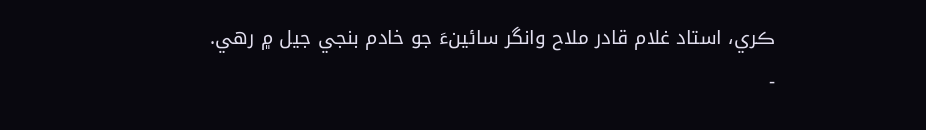ڪري، استاد غلام قادر ملاح وانگر سائينءَ جو خادم بنجي جيل ۾ رهي.
-